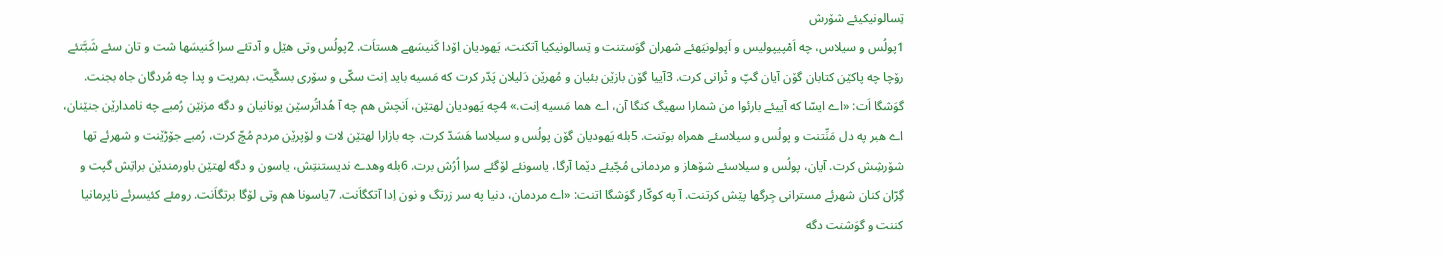تِسالونیکیئے شۆرش
1پولُس و سیلاس، چه اَمْپیپولیس و اَپولونیَهئے شهران گوَستنت و تِسالونیکیا آتکنت، یَهودیان اۆدا کَنیسَهے هستاَت. 2پولُس وتی هێل و آدتئے سرا کَنیسَها شت و تان سئے شَبَّتئے رۆچا چه پاکێن کتابان گۆن آیان گپّ و تْرانی کرت. 3آییا گۆن بازێن بئیان و مُهرێن دَلیلان پَدّر کرت که مَسیه باید اِنت سکّی و سۆری بسگّیت، بمریت و پدا چه مُردگان جاه بجنت. گوَشگا اَت: «اے ایسّا که آییئے بارئوا من شمارا سهیگ کنگا آن، اے هما مَسیه اِنت.» 4چه یَهودیان لهتێن، اَنچش هم چه آ هُداتُرسێن یونانیان و دگه مزنێن رُمبے چه نامدارێن جنێنان، اے هبر په دل مَنِّتنت و پولُس و سیلاسئے همراه بوتنت. 5بله یَهودیان گۆن پولُس و سیلاسا هَسَدّ کرت. چه بازارا لهتێن لات و لۆپرێن مردم مُچّ کرت، رُمبے جۆڑێنت و شهرئے تها شۆرشِش کرت. آیان، پولُس و سیلاسئے شۆهاز و مردمانی مُچّیئے دێما آرگا، یاسونئے لۆگئے سرا اُرُش برت. 6بله وهدے ندیستنتِش، یاسون و دگه لهتێن باورمندێن براتِش گپت و گِرّان کنان شهرئے مسترانی جِرگها پێش کرتنت. آ په کوکّار گوَشگا اتنت: «اے مردمان، دنیا په سر زرتگ و نون اِدا آتکگاَنت. 7یاسونا هم وتی لۆگا برتگاَنت. رومئے کئیسرئے ناپرمانیا کننت و گوَشنت دگه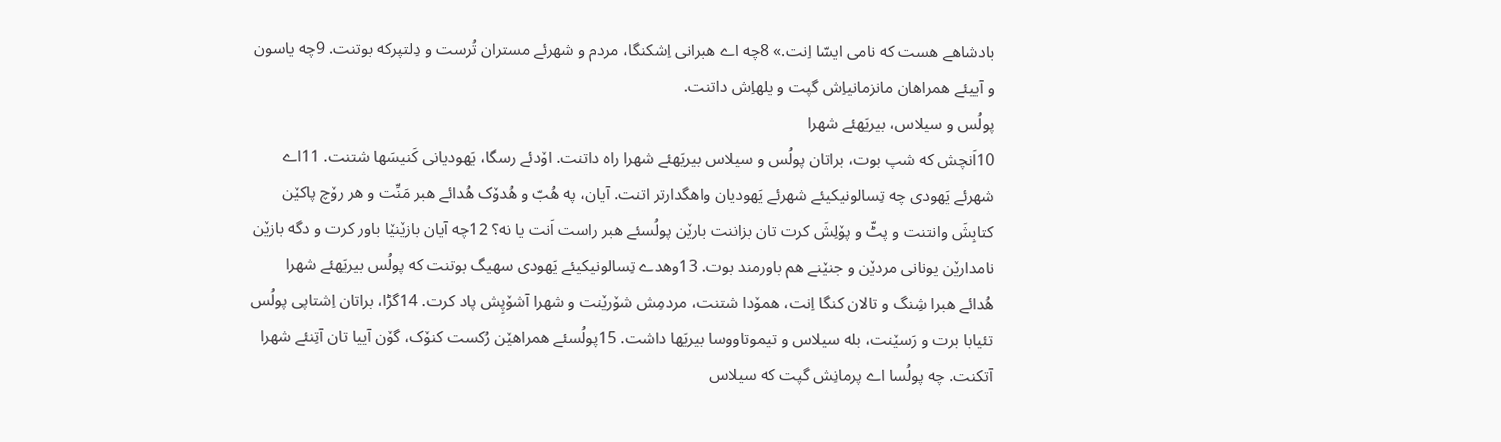بادشاهے هست که نامی ایسّا اِنت.» 8چه اے هبرانی اِشکنگا، مردم و شهرئے مستران تُرست و دِلتپرکه بوتنت. 9چه یاسون و آییئے همراهان مانزمانیاِش گپت و یلهاِش داتنت.
پولُس و سیلاس، بیریَهئے شهرا
10اَنچش که شپ بوت، براتان پولُس و سیلاس بیریَهئے شهرا راه داتنت. اۆدئے رسگا، یَهودیانی کَنیسَها شتنت. 11اے شهرئے یَهودی چه تِسالونیکیئے شهرئے یَهودیان واهگدارتر اتنت. آیان، په هُبّ و هُدۆک هُدائے هبر مَنِّت و هر رۆچ پاکێن کتابِشَ وانتنت و پٹّ و پۆلِشَ کرت تان بزاننت بارێن پولُسئے هبر راست اَنت یا نه؟ 12چه آیان بازێنێا باور کرت و دگه بازێن نامدارێن یونانی مردێن و جنێنے هم باورمند بوت. 13وهدے تِسالونیکیئے یَهودی سهیگ بوتنت که پولُس بیریَهئے شهرا هُدائے هبرا شِنگ و تالان کنگا اِنت، همۆدا شتنت، مردمِش شۆرێنت و شهرا آشۆپِش پاد کرت. 14گڑا، براتان اِشتاپی پولُس تئیابا برت و رَسێنت، بله سیلاس و تیموتاووسا بیریَها داشت. 15پولُسئے همراهێن رُکست کنۆک، گۆن آییا تان آتِنئے شهرا آتکنت. چه پولُسا اے پرمانِش گپت که سیلاس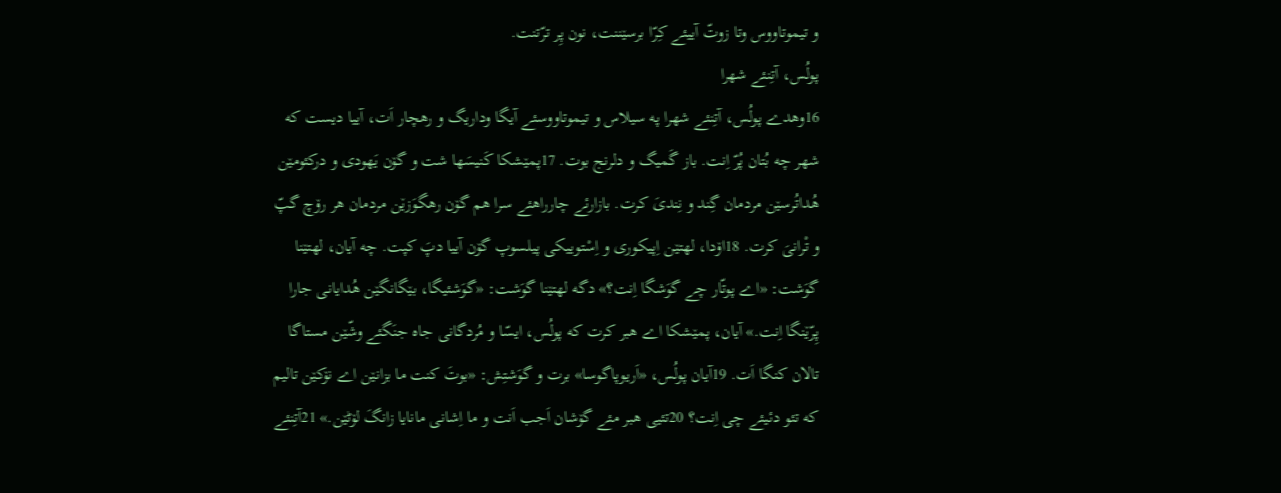و تیموتاووس وتا زوتّ آییئے کِرّا برسێننت، نون پِر ترّتنت.
پولُس، آتِنئے شهرا
16وهدے پولُس، آتِنئے شهرا په سیلاس و تیموتاووسئے آیگا وداریگ و رهچار اَت، آییا دیست که شهر چه بُتان پُرّ اِنت. باز گَمیگ و دلرنج بوت. 17پمێشکا کَنیسَها شت و گۆن یَهودی و درکئومێن هُداتُرسێن مردمان گِند و نِندیَ کرت. بازارئے چارراهئے سرا هم گۆن رهگوَزێن مردمان هر رۆچ گپّ و تْرانیَ کرت. 18اۆدا، لهتێن اِپیکوری و اِسْتوییکی پیلسوپ گۆن آییا دپَ کپت. چه آیان، لهتێنا گوَشت: «اے پوتّار چے گوَشگا اِنت؟» دگه لهتێنا گوَشت: «گوَشئیگا، بێگانگێن هُدایانی جارا پِرّێنگا اِنت.» آیان، پمێشکا اے هبر کرت که پولُس، ایسّا و مُردگانی جاه جنَگئے وشّێن مستاگا تالان کنگا اَت. 19آیان پولُس، «اَریوپاگوسا» برت و گوَشتِش: «بوتَ کنت ما بزانێن اے نۆکێن تالیم که تئو دئیئے چی اِنت؟ 20تئیی هبر مئے گۆشان اَجب اَنت و ما اِشانی مانایا زانگَ لۆٹێن.» 21آتِنئے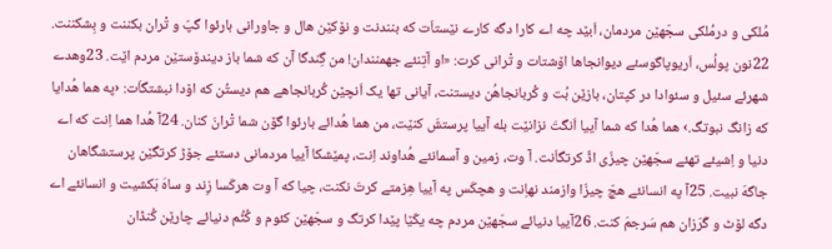مُلکی و درمُلکی سجّهێن مردمان، اَبێد چه اے کارا دگه کارے نێستاَت که بنندنت و نۆکێن هال و جاورانی بارئوا گپّ و تْران بکننت و بِشکننت.
22نون پولُس، اَریوپاگوسئے دیوانجاها اۆشتات و تْرانی کرت: «او آتِنئے جهمنندان! من گِندگا آن که شما باز دیندۆستێن مردم اێت. 23وهدے شهرئے سئیل و سئوادا در کپتان، بازێن بُت و کُربانجاهُن دیستنت، آیانی تها یک اَنچێن کُربانجاهے هم دیستُن که اۆدا نبشتگاَت: ‹په هما هُدایا که زانگ نبوتگ.› هما هُدا که شما آییا اَنگتَ نزانێت بله آییا پرستشَ کنێت، من هما هُدائے بارئوا گۆن شما تْرانَ کنان. 24آ هُدا هما اِنت که اے دنیا و اِشیئے تهئے سجّهێن چیزّی اڈّ کرتگاَنت. آ وت، زمین و آسمانئے هُداوند اِنت، پمێشکا آییا مردمانی دستئے جۆڑ کرتگێن پرستشگاهان جاگهَ نبیت. 25آ په انسانئے هچّ چیزّا وازمند نهاِنت و هچکَس په آییا هِزمتے کرتَ نکنت، چیا که آ وت هرکَسا زِند و ساهَ بَکشیت و انسانئے اے دگه لۆٹ و گَرَزان هم سَرجمَ کنت. 26آییا دنیائے سجّهێن مردم چه یکّێا پێدا کرتگ و سجّهێن کئوم و کُٹُم دنیائے چارێن کُنڈان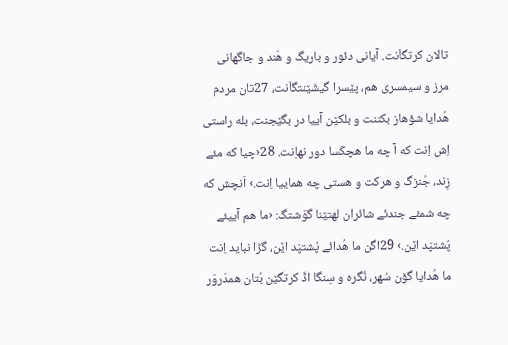تالان کرتگاَنت. آیانی دئور و باریگ و هَند و جاگهانی مرز و سیمسری هم، پێسرا گیشّێنتگاَنت، 27تان مردم هُدایا شۆهاز بکننت و بلکێن آییا در بگێجنت، بله راستی اِش اِنت که آ چه ما هچکَسا دور نهاِنت. 28‹چیا که مئے زِند، جُنزگ و هرکت و هستی چه هماییا اِنت.› اَنچش که چه شمئے جندئے شائران لهتێنا گوَشتگ: ‹ما هم آییئے پُشتپَد اێن.› 29اگن ما هُدائے پُشتپَد اێن، گڑا نباید اِنت ما هُدایا گۆن سُهر، نُگره و سِنگا اڈّ کرتگێن بُتان همدَروَر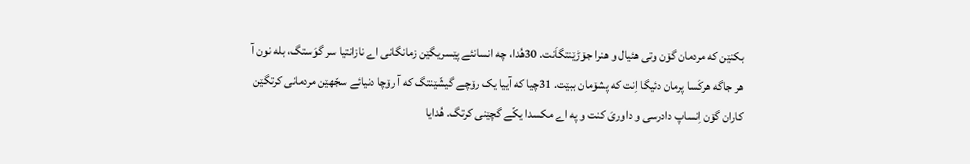بکنێن که مردمان گۆن وتی هئیال و هنرا جۆڑێنتگاَنت. 30هُدا، چه انسانئے پێسریگێن زمانگانی اے نازانتیا سر گوَستگ، بله نون آ هر جاگه هرکَسا پرمان دئیگا اِنت که پشۆمان ببێت. 31چیا که آییا یک رۆچے گیشّێنتگ که آ رۆچا دنیائے سجّهێن مردمانی کرتگێن کاران گۆن اِنساپ دادرسی و داوریَ کنت و په اے مکسدا یکّے گچێنی کرتگ. هُدایا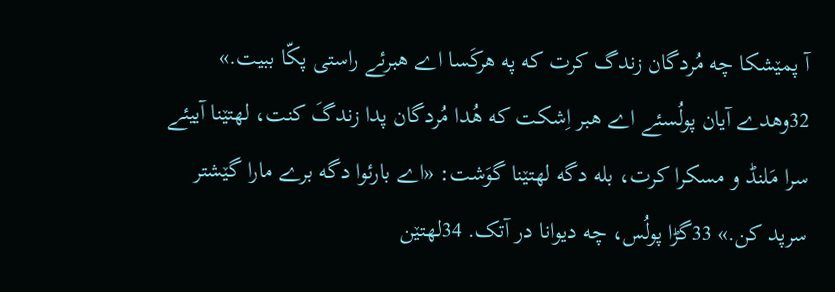آ پمێشکا چه مُردگان زندگ کرت که په هرکَسا اے هبرئے راستی پکّا ببیت.»
32وهدے آیان پولُسئے اے هبر اِشکت که هُدا مُردگان پدا زندگَ کنت، لهتێنا آییئے سرا مَلنڈ و مسکرا کرت، بله دگه لهتێنا گوَشت: «اے بارئوا دگه برے مارا گێشتر سرپد کن.» 33گڑا پولُس، چه دیوانا در آتک. 34لهتێن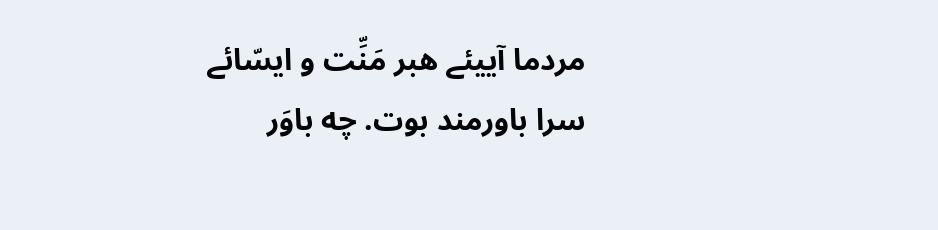مردما آییئے هبر مَنِّت و ایسّائے سرا باورمند بوت. چه باوَر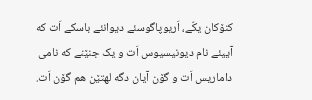کنۆکان یکّے، اَریوپاگوسئے دیوانئے باسکے اَت که آییئے نام دیونیسیوس اَت و یک جنێنے که نامی داماریس اَت و گۆن آیان دگه لهتێن هم گۆن اَت.